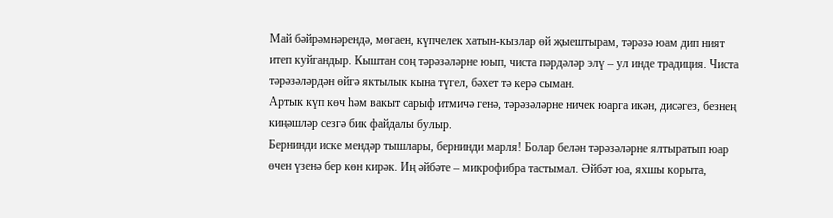Май бәйрәмнәрендә, мөгаен, күпчелек хатын-кызлар өй җыештырам, тәрәзә юам дип ният итеп куйгандыр. Кыштан соң тәрәзәләрне юып, чиста пәрдәләр элү – ул инде традиция. Чиста тәрәзәләрдән өйгә яктылык кына түгел, бәхет тә керә сыман.
Артык күп көч һәм вакыт сарыф итмичә генә, тәрәзәләрне ничек юарга икән, дисәгез, безнең киңәшләр сезгә бик файдалы булыр.
Бернинди иске мендәр тышлары, бернинди марля! Болар белән тәрәзәләрне ялтыратып юар өчен үзенә бер көн кирәк. Иң әйбәте – микрофибра тастымал. Әйбәт юа, яхшы корыта,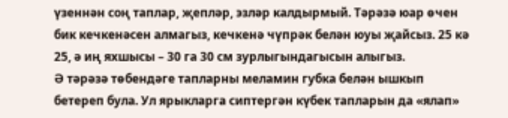үзеннән соң таплар, җепләр, эзләр калдырмый. Тәрәзә юар өчен бик кечкенәсен алмагыз, кечкенә чүпрәк белән юуы җайсыз. 25 кә 25, ә иң яхшысы – 30 га 30 см зурлыгындагысын алыгыз.
Ә тәрәзә төбендәге тапларны меламин губка белән ышкып бетереп була. Ул ярыкларга сиптергән күбек тапларын да «ялап»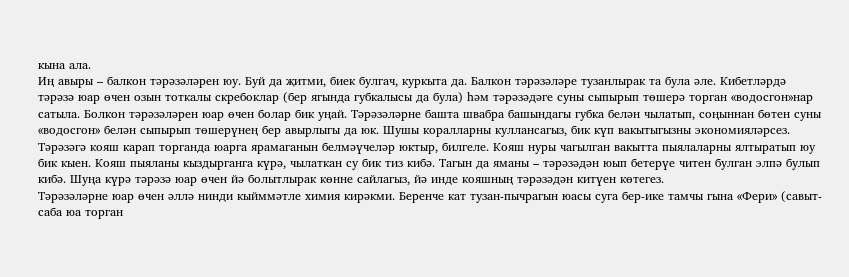кына ала.
Иң авыры – балкон тәрәзәләрен юу. Буй да җитми, биек булгач, куркыта да. Балкон тәрәзәләре тузанлырак та була әле. Кибетләрдә тәрәзә юар өчен озын тоткалы скребоклар (бер ягында губкалысы да була) һәм тәрәзәдәге суны сыпырып төшерә торган «водосгон»нар сатыла. Болкон тәрәзәләрен юар өчен болар бик уңай. Тәрәзәләрне башта швабра башындагы губка белән чылатып, соңыннан бөтен суны «водосгон» белән сыпырып төшерүнең бер авырлыгы да юк. Шушы коралларны куллансагыз, бик күп вакытыгызны экономияләрсез.
Тәрәзәгә кояш карап торганда юарга ярамаганын белмәүчеләр юктыр, билгеле. Кояш нуры чагылган вакытта пыялаларны ялтыратып юу бик кыен. Кояш пыяланы кыздырганга күрә, чылаткан су бик тиз кибә. Тагын да яманы – тәрәзәдән юып бетерүе читен булган элпә булып кибә. Шуңа күрә тәрәзә юар өчен йә болытлырак көнне сайлагыз, йә инде кояшның тәрәзәдән китүен көтегез.
Тәрәзәләрне юар өчен әллә нинди кыйммәтле химия кирәкми. Беренче кат тузан-пычрагын юасы суга бер-ике тамчы гына «Фери» (савыт-саба юа торган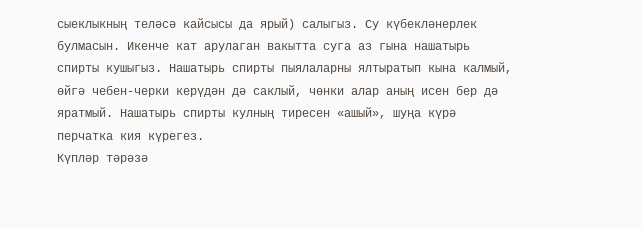сыеклыкның теләсә кайсысы да ярый) салыгыз. Су күбекләнерлек булмасын. Икенче кат арулаган вакытта суга аз гына нашатырь спирты кушыгыз. Нашатырь спирты пыялаларны ялтыратып кына калмый, өйгә чебен-черки керүдән дә саклый, чөнки алар аның исен бер дә яратмый. Нашатырь спирты кулның тиресен «ашый», шуңа күрә перчатка кия күрегез.
Күпләр тәрәзә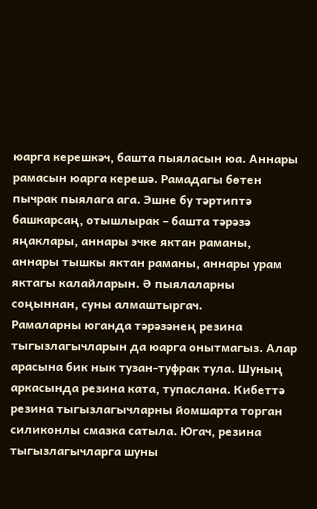юарга керешкәч, башта пыяласын юа. Аннары рамасын юарга керешә. Рамадагы бөтен пычрак пыялага ага. Эшне бу тәртиптә башкарсаң, отышлырак – башта тәрәзә яңаклары, аннары эчке яктан раманы, аннары тышкы яктан раманы, аннары урам яктагы калайларын. Ә пыялаларны соңыннан, суны алмаштыргач.
Рамаларны юганда тәрәзәнең резина тыгызлагычларын да юарга онытмагыз. Алар арасына бик нык тузан-туфрак тула. Шуның аркасында резина ката, тупаслана. Кибеттә резина тыгызлагычларны йомшарта торган силиконлы смазка сатыла. Югач, резина тыгызлагычларга шуны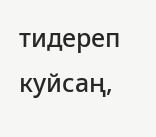тидереп куйсаң,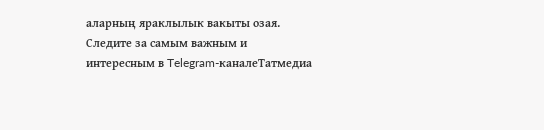аларның яраклылык вакыты озая.
Следите за самым важным и интересным в Telegram-каналеТатмедиа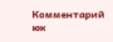Комментарий юк